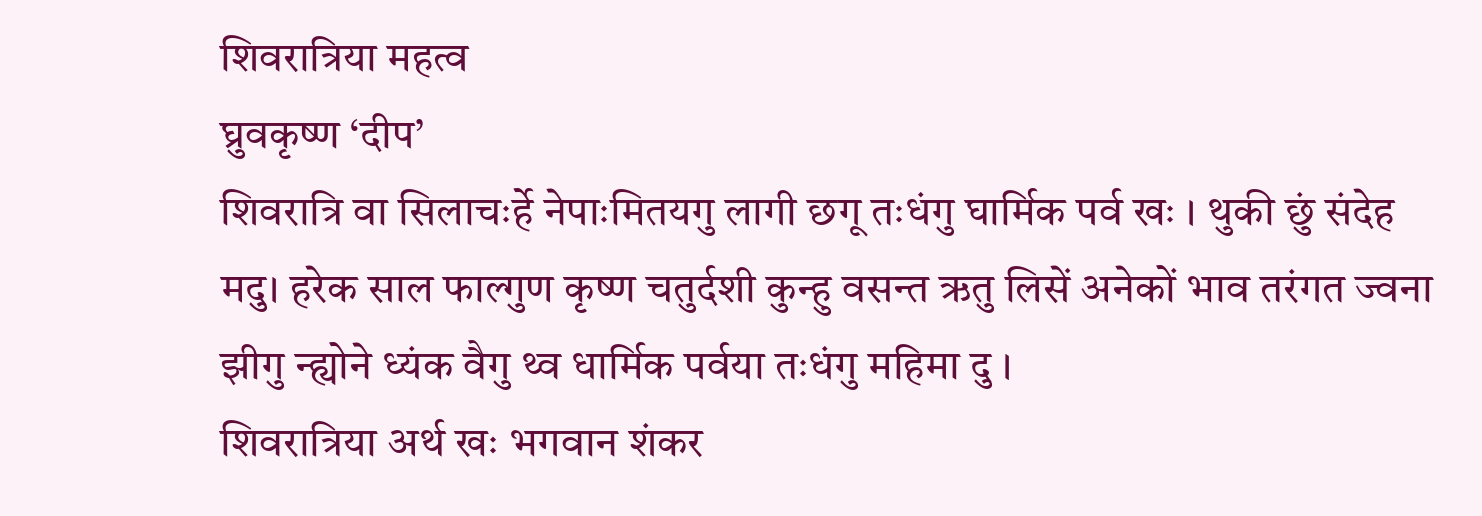शिवरात्रिया महत्व
घ्रुवकृष्ण ‘दीप’
शिवरात्रि वा सिलाचःर्हे नेपाःमितयगु लागी छगू तःधंगु घार्मिक पर्व खः । थुकी छुं संदेह मदु। हरेक साल फाल्गुण कृष्ण चतुर्दशी कुन्हु वसन्त ऋतु लिसें अनेकों भाव तरंगत ज्वना झीगु न्ह्योने ध्यंक वैगु थ्व धार्मिक पर्वया तःधंगु महिमा दु ।
शिवरात्रिया अर्थ खः भगवान शंकर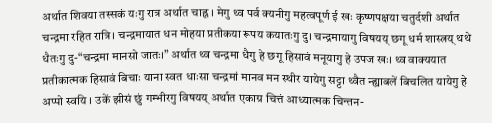अर्थात शिवया तस्सकं यःगु रात्र अर्थात चाह्न । मेगु थ्व पर्व क्यनीगु महत्वपूर्ण ई खः कृष्णपक्षया चतुर्दशी अर्थात चन्द्रमा रहित रात्रि। चन्द्रमायात धन मोहया प्रतीकया रूपय कयातःगु दु। चन्द्रमायागु विषयय् छगू धर्म शास्त्रय् थथे धैतःगु दु-“चन्द्रमा मानसो जातः।” अर्थात थ्व चन्द्रमा धैगु हे छगू हिसावं मनूयागु हे उपज खः। थ्व वाक्ययात प्रतीकात्मक हिसावं बिचाः याना स्वत धाःसा चन्द्रमां मानव मन स्थीर यायेगु सट्टा थ्वैत न्ह्याबलें बिचलित यायेगु हे अप्पो स्वयि । उकें झीसं छुं गम्भीरगु विषयय् अर्थात एकाग्र चित्तं आध्यात्मक चिन्तन-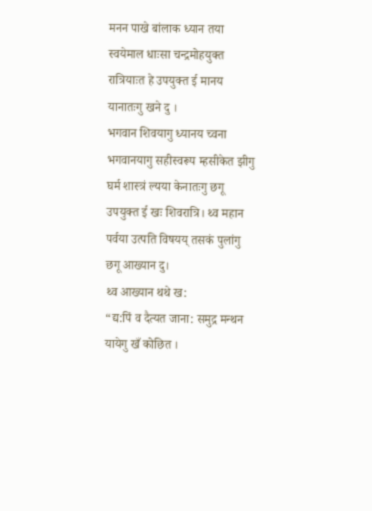मनन पाखे बांलाक ध्यान तया स्वयेमाल धाःसा चन्द्रमोहयुक्त रात्रियाःत हे उपयुक्त ई मानय यानातःगु खने दु ।
भगवान शिवयागु ध्यानय च्वना भगवानयागु सहीस्वरूप म्हसीकेत झीगु घर्म शास्त्रं ल्यया केनातःगु छगू उपयुक्त ई खः शिवरात्रि। थ्व महान पर्वया उत्पति विषयय् तसकं पुलांगु छगू आख्यान दु।
थ्व आख्यान थथे ख:
“द्य:पिं व दैत्यत जाना: समुद्र मन्थन यायेगु खँ कोछित ।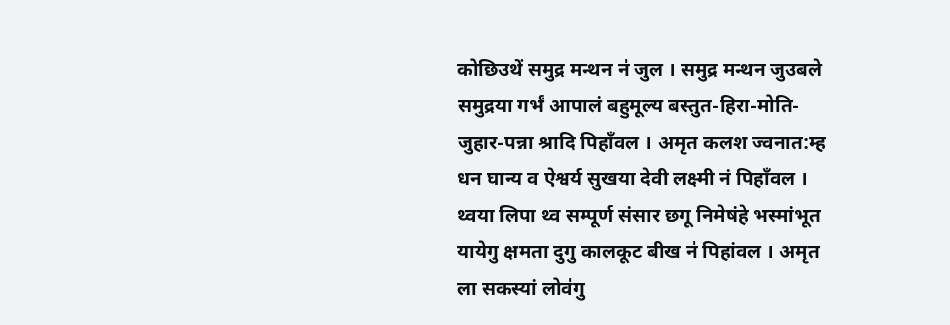कोछिउथें समुद्र मन्थन न॑ जुल । समुद्र मन्थन जुउबले समुद्रया गर्भं आपालं बहुमूल्य बस्तुत-हिरा-मोति-जुहार-पन्ना श्रादि पिहाँवल । अमृत कलश ज्वनात:म्ह धन घान्य व ऐश्वर्य सुखया देवी लक्ष्मी नं पिहाँवल । थ्वया लिपा थ्व सम्पूर्ण संसार छगू निमेषंहे भस्मांभूत यायेगु क्षमता दुगु कालकूट बीख न॑ पिहांवल । अमृत ला सकस्यां लोव॑गु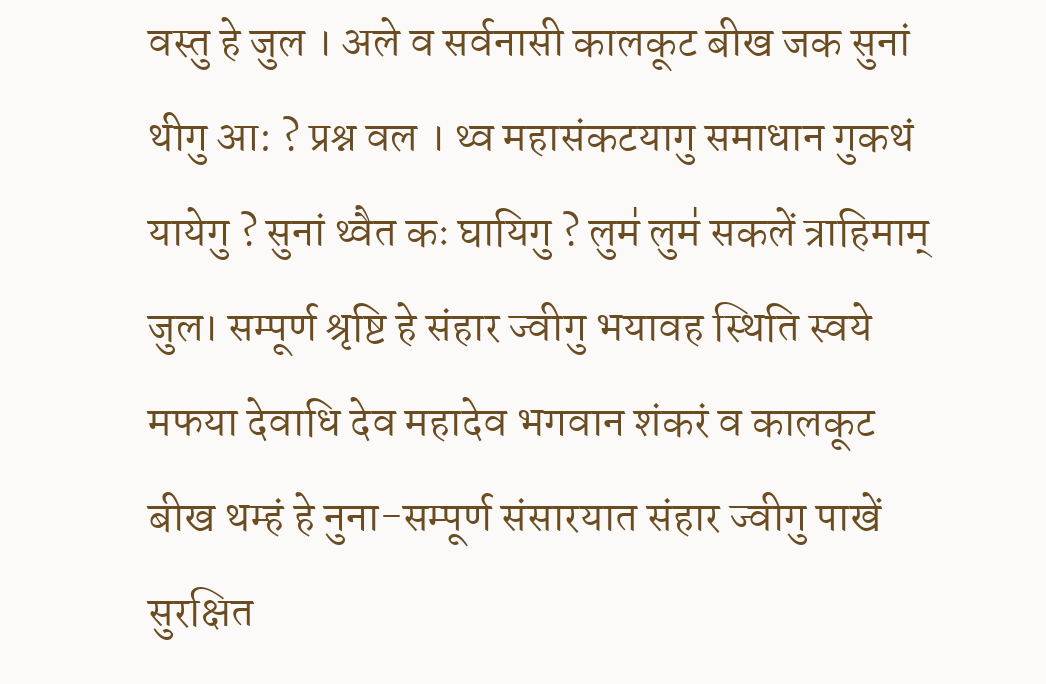वस्तु हे जुल । अले व सर्वनासी कालकूट बीख जक सुनां थीगु आ: ? प्रश्न वल । थ्व महासंकटयागु समाधान गुकथं यायेगु ? सुनां थ्वैत कः घायिगु ? लुम॑ लुम॑ सकलें त्राहिमाम् जुल। सम्पूर्ण श्रृष्टि हे संहार ज्वीगु भयावह स्थिति स्वये मफया देवाधि देव महादेव भगवान शंकरं व कालकूट बीख थम्हं हे नुना-सम्पूर्ण संसारयात संहार ज्वीगु पाखें सुरक्षित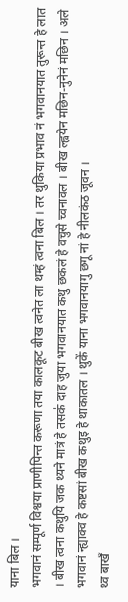याना बिल ।
भगवानं सम्पूर्ण विश्वया प्राणीपिन्त करूणा तया कालकूट बीख त्वनेत ला थम्हं त्वना बिल । तर थुकिया प्रभाव नं भगवानयात तुरून्त हे लात । बीख त्वना कथुयि जक थ्यने मात्रं हे तसक॑ दाह जुया भगवानयात कथु छकलं हे वचुसे च्वनावल । बीख ल्ह्वयेन मछिन-नुनेनं मछिन । अले भगवानं न्ह्याक्व हे कष्टसां बीख कथुइ हे थाकातल । थुकें याना भगवानयागु छगू नां हे नीलकंठ जूवन ।
थ्व बाखँ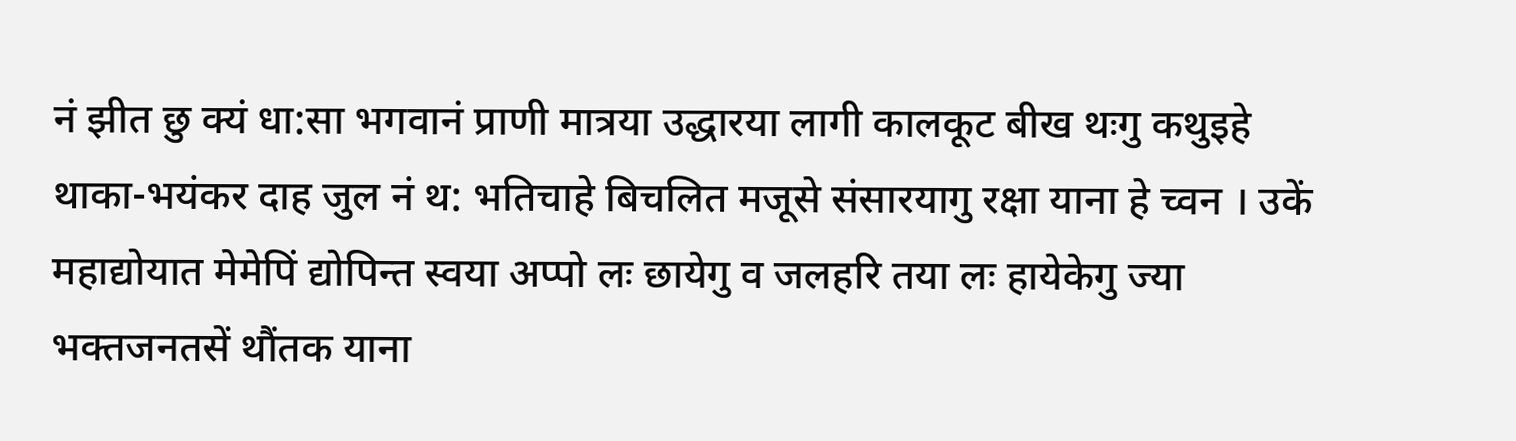नं झीत छु क्यं धा:सा भगवानं प्राणी मात्रया उद्धारया लागी कालकूट बीख थःगु कथुइहे थाका-भयंकर दाह जुल नं थ: भतिचाहे बिचलित मजूसे संसारयागु रक्षा याना हे च्वन । उकें महाद्योयात मेमेपिं द्योपिन्त स्वया अप्पो लः छायेगु व जलहरि तया लः हायेकेगु ज्या भक्तजनतसें थौंतक याना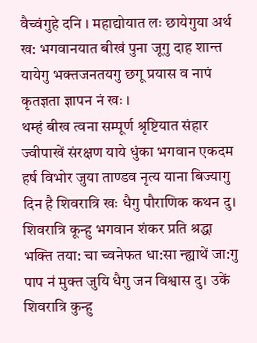वैच्वंगुहे दनि । महाद्योयात लः छायेगुया अर्थ ख: भगवानयात बीख॑ पुना जूगु दाह शान्त यायेगु भक्तजनतयगु छगू प्रयास व नापं कृतज्ञता ज्ञापन नं खः ।
थम्हं बीख त्वना सम्पूर्ण श्रृष्टियात संहार ज्वीपाखें संरक्षण याये धुंका भगवान एकदम हर्ष विभोर जुया ताण्डव नृत्य याना बिज्यागु दिन है शिवरात्रि खः धैगु पौराणिक कथन दु। शिवरात्रि कून्हु भगवान शंकर प्रति श्रद्धा भक्ति तया: चा च्वनेफत धा:सा न्ह्याथें जा:गु पाप न॑ मुक्त जुयि धैगु जन विश्वास दु। उकें शिवरात्रि कुन्हु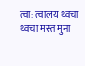त्वा: त्वालय थ्वचा थ्वचा मस्त मुना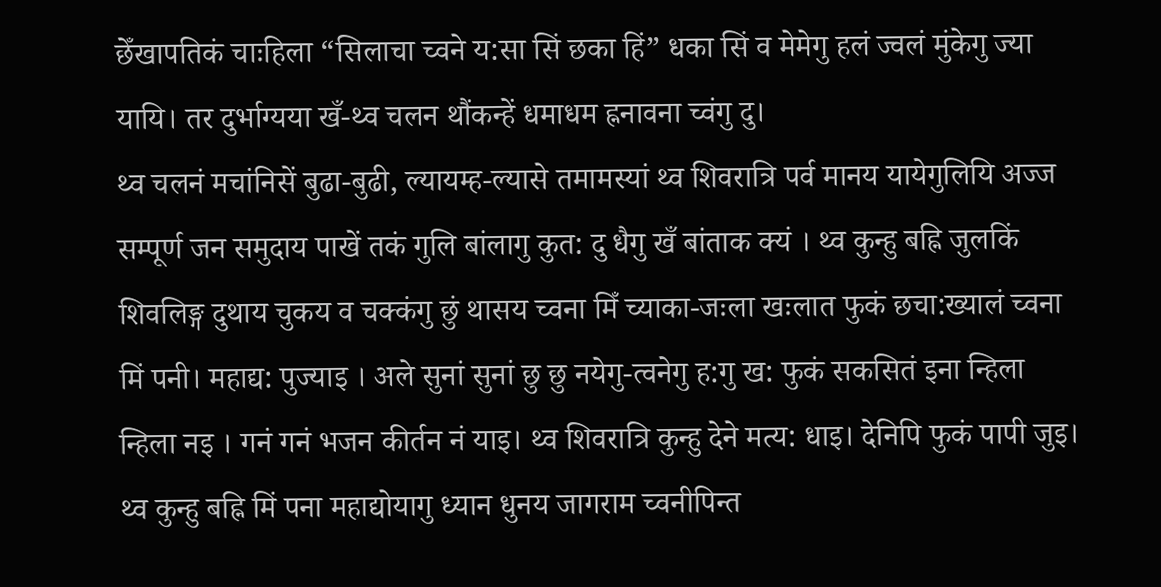छेँखापतिकं चाःहिला “सिलाचा च्वने य:सा सिं छका हिं” धका सिं व मेमेगु हलं ज्वलं मुंकेगु ज्या यायि। तर दुर्भाग्यया खँ-थ्व चलन थौंकन्हें धमाधम ह्ननावना च्वंगु दु।
थ्व चलनं मचांनिसें बुढा-बुढी, ल्यायम्ह-ल्यासे तमामस्यां थ्व शिवरात्रि पर्व मानय यायेगुलियि अज्ज सम्पूर्ण जन समुदाय पाखें तकं गुलि बांलागु कुत: दु धैगु खँ बांताक क्यं । थ्व कुन्हु बह्नि जुलकिं शिवलिङ्ग दुथाय चुकय व चक्कंगु छुं थासय च्वना मिँ च्याका-जःला खःलात फुकं छचा:ख्यालं च्वना मिं पनी। महाद्य: पुज्याइ । अले सुनां सुनां छु छु नयेगु-त्वनेगु ह:गु ख: फुकं सकसितं इना न्हिला न्हिला नइ । गनं गनं भजन कीर्तन नं याइ। थ्व शिवरात्रि कुन्हु देने मत्य: धाइ। देनिपि फुकं पापी जुइ। थ्व कुन्हु बह्नि मिं पना महाद्योयागु ध्यान धुनय जागराम च्वनीपिन्त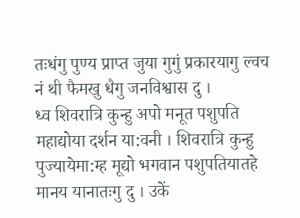तःधंगु पुण्य प्राप्त जुया गुगुं प्रकारयागु ल्वच नं थी फैमखु धैगु जनविश्वास दु ।
ध्व शिवरात्रि कुन्हु अपो मनूत पशुपति महाद्योया दर्शन या:वनी । शिवरात्रि कुन्हु पुज्यायेमा:म्ह मूद्यो भगवान पशुपतियातहे मानय यानातःगु दु । उकें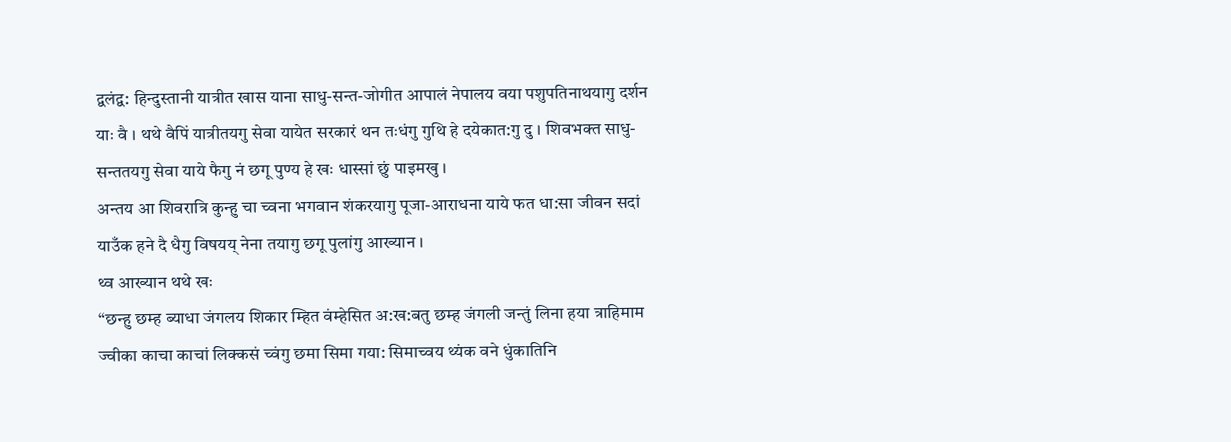द्वलंद्व: हिन्दुस्तानी यात्रीत खास याना साधु-सन्त-जोगीत आपालं नेपालय वया पशुपतिनाथयागु दर्शन याः वै । थथे वैपिं यात्रीतयगु सेवा यायेत सरकारं थन तःधंगु गुथि हे दयेकात:गु दु । शिवभक्त साधु-सन्ततयगु सेवा याये फैगु नं छगू पुण्य हे खः धास्सां छुं पाइमखु ।
अन्तय आ शिवरात्रि कुन्हु चा च्वना भगवान शंकरयागु पूजा-आराधना याये फत धा:सा जीवन सदां याउँक हने दै धैगु विषयय् नेना तयागु छगू पुलांगु आख्यान ।
थ्व आख्यान थथे खः
“छन्हु छम्ह ब्याधा जंगलय शिकार म्हित वंम्हेसित अ:ख:बतु छम्ह जंगली जन्तुं लिना हया त्राहिमाम ज्वीका काचा काचां लिक्कसं च्वंगु छमा सिमा गया: सिमाच्वय थ्यंक वने धुंकातिनि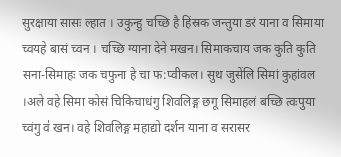सुरक्षाया सासः ल्हात । उकुन्हु चच्छि है हिंस्रक जन्तुया डरं याना व सिमाया च्वयहे बासं च्वन । चच्छि ग्याना देने मखन। सिमाकचाय जक कुति कुति सना-सिमाहः जक चफुना हे चा फ:प्वीकल। सुथ जुसेंलि सिमां कुहांवल ।अले वहे सिमा कोसं चिकिचाधंगु शिवलिङ्ग छगू सिमाहलं बच्छि त्वःपुया च्वंगु व॑ खन। वहे शिवलिङ्ग महाद्यो दर्शन याना व सरासर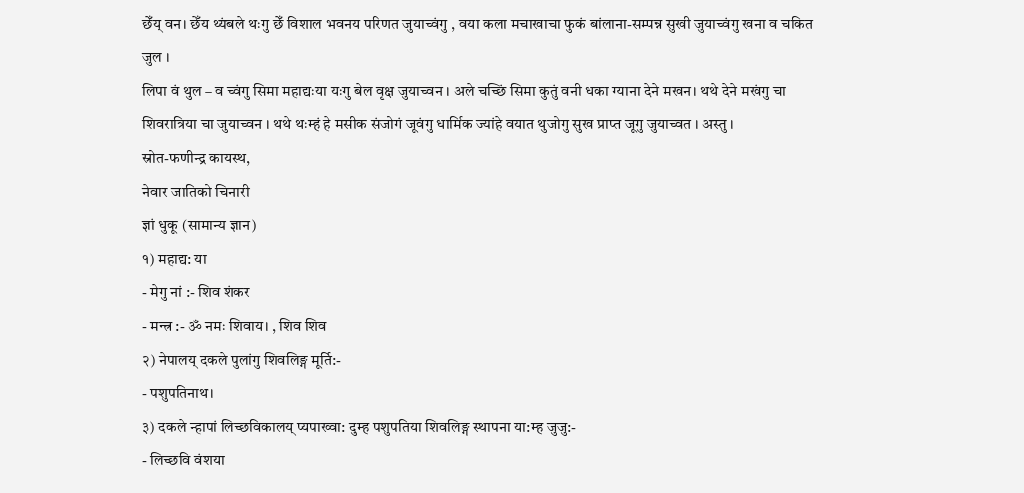छेँय् वन। छेँय थ्यंबले थःगु छेँ विशाल भवनय परिणत जुयाच्वंगु , वया कला मचाखाचा फुकं बांलाना-सम्पन्न सुखी जुयाच्वंगु खना व चकित जुल ।
लिपा वं थुल – व च्वंगु सिमा महाद्यःया यःगु बेल वृक्ष जुयाच्वन । अले चच्छिं सिमा कुतुं वनी धका ग्याना देने मखन। थथे देने मखंगु चा शिवरात्रिया चा जुयाच्वन । थथे थःम्हं हे मसीक संजोगं जूवंगु धार्मिक ज्यांहे वयात थुजोगु सुख प्राप्त जूगु जुयाच्वत । अस्तु ।
स्रोत-फणीन्द्र कायस्थ,
नेवार जातिको चिनारी
ज्ञां धुकू (सामान्य ज्ञान)
१) महाद्य: या
- मेगु नां :- शिव शंकर
- मन्त्र :- ॐ नमः शिवाय। , शिव शिव
२) नेपालय् दकले पुलांगु शिवलिङ्ग मूर्ति:-
- पशुपतिनाथ।
३) दकले न्हापां लिच्छविकालय् प्यपाख्वा: दुम्ह पशुपतिया शिवलिङ्ग स्थापना या:म्ह जुजु:-
- लिच्छवि वंशया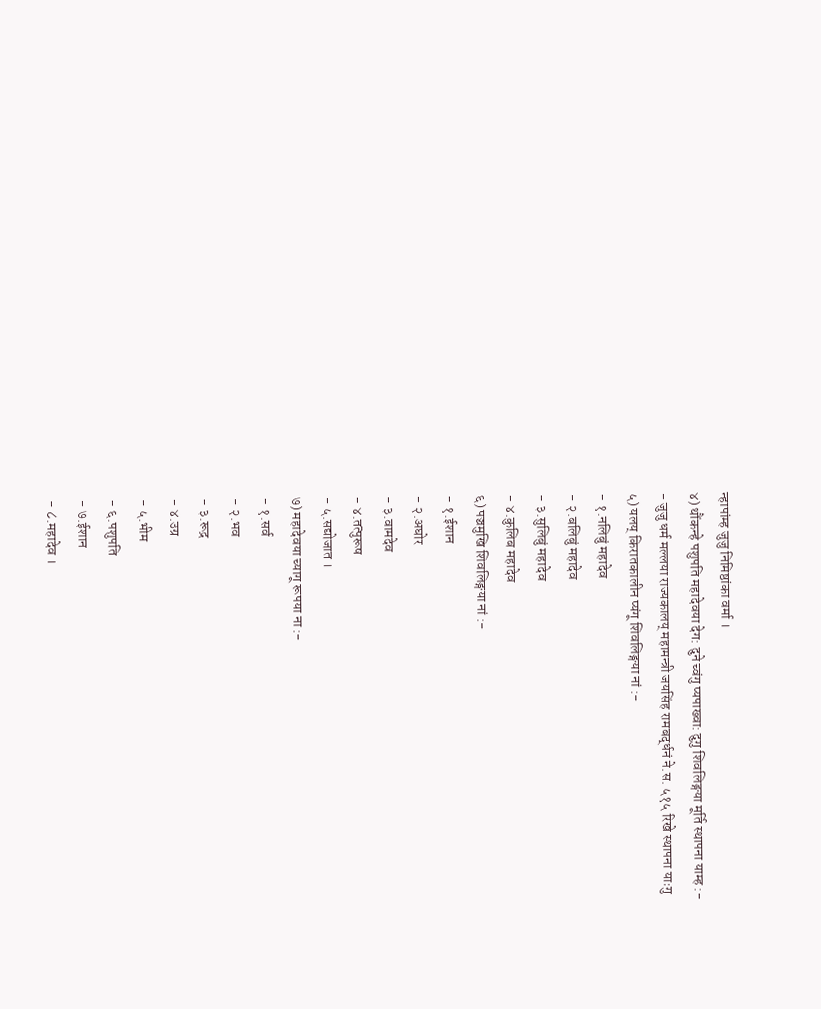न्हापांम्ह जुजु निमिष्ठांका वर्मा ।
४) थौंकन्हे पशुपति महादेवया देग: दुने च्वंगु प्यपाख्वा: दुगु शिवलिङ्गया मूर्ति स्थापना याम्ह :-
- जुजु धर्म मल्लया राज्यकालय् महामन्त्री जयसिंह रामबर्द्धनं ने.स. ५१५ रिखे स्थापना याःगु
५) यलय् किरातकालीन प्यंगू शिवलिङ्गया नां :-
- १.नलिबुं महादेव
- २.बलिबुं महादेव
- ३.सुलिबुं महादेव
- ४.कुलिब महादेव
६) पञ्चमुखि शिवलिङ्गया नां :-
- १.ईशान
- २.अघोर
- ३.वामदेव
- ४.तत्पुरूष
- ५.सद्योजात ।
७) महादेवया च्यागू रूपया ना :-
- १.सर्व
- २.भव
- ३.रूद्र
- ४.उग्र
- ५.भीम
- ६.पशुपति
- ७.ईशान
- ८.महादेव ।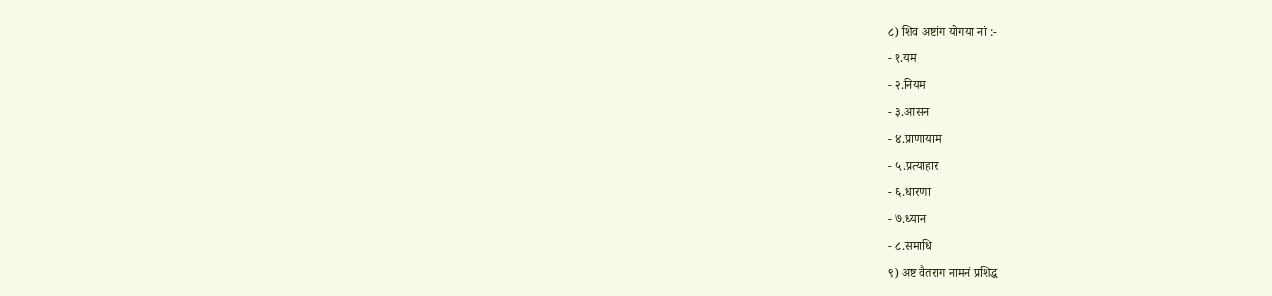८) शिव अष्टांग योगया नां :-
- १.यम
- २.नियम
- ३.आसन
- ४.प्राणायाम
- ५.प्रत्याहार
- ६.धारणा
- ७.ध्यान
- ८.समाधि
९) अष्ट वैतराग नामनं प्रशिद्ध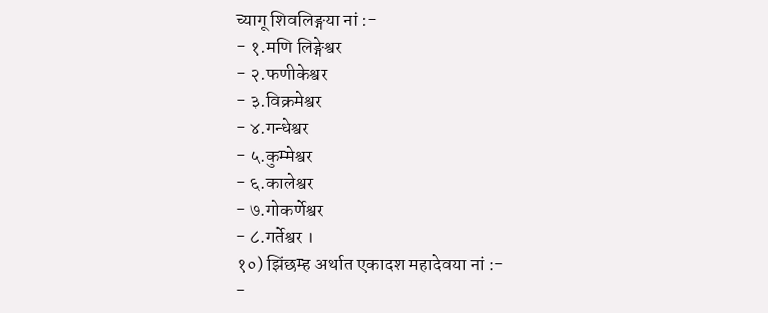च्यागू शिवलिङ्गया नां :-
- १.मणि लिङ्गेश्वर
- २.फणीकेश्वर
- ३.विक्रमेश्वर
- ४.गन्धेश्वर
- ५.कुम्मेश्वर
- ६.कालेश्वर
- ७.गोकर्णेश्वर
- ८.गर्तेश्वर ।
१०) झिंछम्ह अर्थात एकादश महादेवया नां :-
-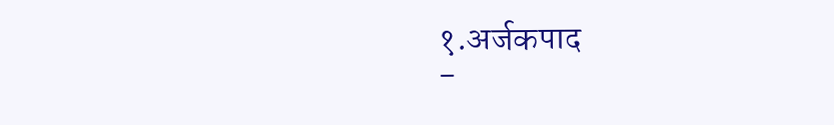१.अर्जकपाद
-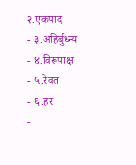२.एकपाद
- ३.अहिर्बुध्न्य
- ४.विरूपाक्ष
- ५.रेवत
- ६.हर
-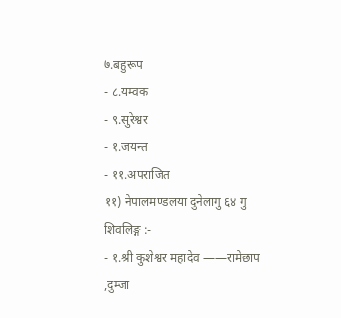७.बहुरूप
- ८.यम्वक
- ९.सुरेश्वर
- १.जयन्त
- ११.अपराजित
११) नेपालमण्डलया दुनेलागु ६४ गु शिवलिङ्ग :-
- १.श्री कुशेश्वर महादेव ——रामेछाप ,दुम्जा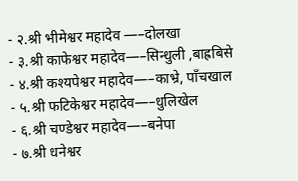- २.श्री भीमेश्वर महादेव —–दोलखा
- ३.श्री काफेश्वर महादेव—–सिन्धुली ,बाह्रबिसे
- ४.श्री कश्यपेश्वर महादेव—–काभ्रे, पाँचखाल
- ५.श्री फटिकेश्वर महादेव—–धुलिखेल
- ६.श्री चण्डेश्वर महादेव—–बनेपा
- ७.श्री धनेश्वर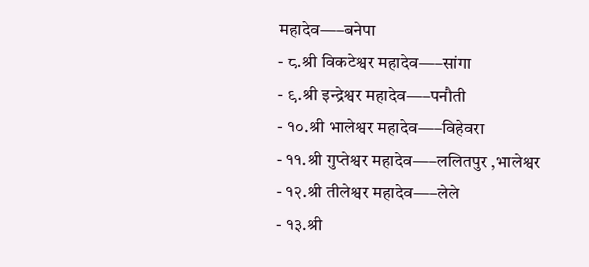महादेव—–बनेपा
- ८.श्री विकटेश्वर महादेव—–सांगा
- ९.श्री इन्द्रेश्वर महादेव—–पनौती
- १०.श्री भालेश्वर महादेव—–विहेवरा
- ११.श्री गुप्तेश्वर महादेव—–ललितपुर ,भालेश्वर
- १२.श्री तीलेश्वर महादेव—–लेले
- १३.श्री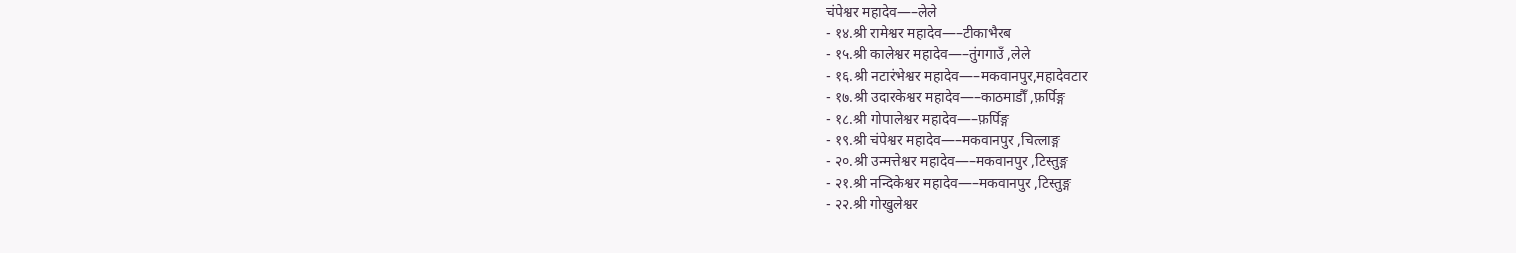चंपेश्वर महादेव—–लेले
- १४.श्री रामेश्वर महादेव—–टीकाभैरब
- १५.श्री कालेश्वर महादेव—–तुंगगाउँ ,लेले
- १६.श्री नटारंभेश्वर महादेव—–मकवानपुर,महादेवटार
- १७.श्री उदारकेश्वर महादेव—–काठमाडौँ ,फ़र्पिङ्ग
- १८.श्री गोपालेश्वर महादेव—–फ़र्पिङ्ग
- १९.श्री चंपेश्वर महादेव—–मकवानपुर ,चित्लाङ्ग
- २०.श्री उन्मत्तेश्वर महादेव—–मकवानपुर ,टिस्तुङ्ग
- २१.श्री नन्दिकेश्वर महादेव—–मकवानपुर ,टिस्तुङ्ग
- २२.श्री गोखुलेश्वर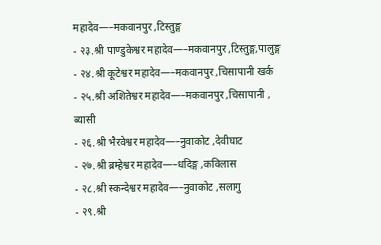महादेव—–मकवानपुर ,टिस्तुङ्ग
- २३.श्री पाण्डुकेश्वर महादेव—–मकवानपुर ,टिस्तुङ्ग,पालुङ्ग
- २४.श्री कूटेश्वर महादेव—–मकवानपुर ,चिसापानी खर्क
- २५.श्री अशितेश्वर महादेव—–मकवानपुर ,चिसापानी , ब्यासी
- २६.श्री भैरवेश्वर महादेव—–नुवाकोट ,देवीघाट
- २७.श्री ब्रम्हेश्वर महादेव—–धदिङ्ग ,कविलास
- २८.श्री स्कन्देश्वर महादेव—–नुवाकोट ,सलागु
- २९.श्री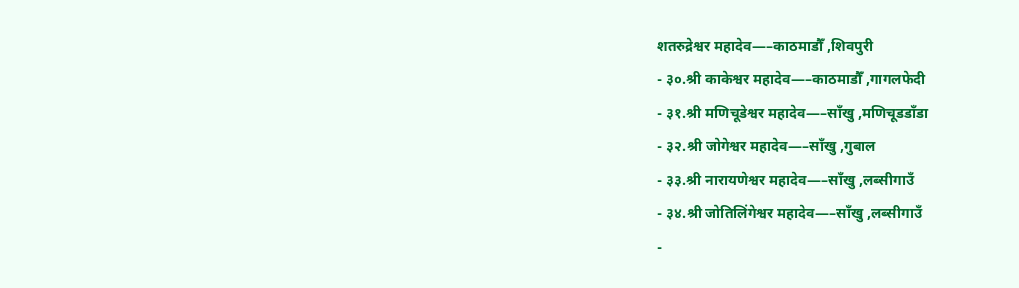शतरुद्रेश्वर महादेव—–काठमाडौँ ,शिवपुरी
- ३०.श्री काकेश्वर महादेव—–काठमाडौँ ,गागलफेदी
- ३१.श्री मणिचूडेश्वर महादेव—–साँखु ,मणिचूडडाँडा
- ३२.श्री जोगेश्वर महादेव—–साँखु ,गुबाल
- ३३.श्री नारायणेश्वर महादेव—–साँखु ,लब्सीगाउँ
- ३४.श्री जोतिलिंगेश्वर महादेव—–साँखु ,लब्सीगाउँ
-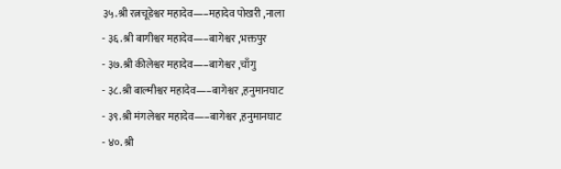३५.श्री रत्नचूडेश्वर महादेव—–महादेव पोखरी ,नाला
- ३६.श्री बागीश्वर महादेव—–बागेश्वर ,भक्तपुर
- ३७.श्री कीलेश्वर महादेव—–बागेश्वर ,चाँगु
- ३८.श्री बाल्मीश्वर महादेव—–बागेश्वर ,हनुमानघाट
- ३९.श्री मंगलेश्वर महादेव—–बागेश्वर ,हनुमानघाट
- ४०. श्री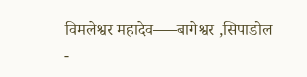विमलेश्वर महादेव—–बागेश्वर ,सिपाडोल
-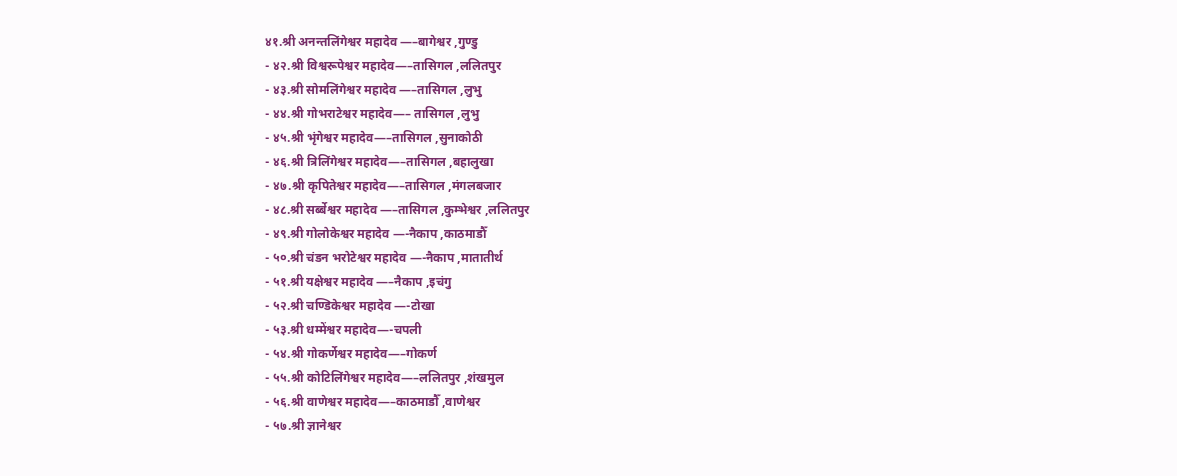४१.श्री अनन्तलिंगेश्वर महादेव —–बागेश्वर ,गुण्डु
- ४२.श्री विश्वरूपेश्वर महादेव—–तासिगल ,ललितपुर
- ४३.श्री सोमलिंगेश्वर महादेव —–तासिगल ,लुभु
- ४४.श्री गोभराटेश्वर महादेव—– तासिगल ,लुभु
- ४५.श्री भृंगेश्वर महादेव—–तासिगल ,सुनाकोठी
- ४६.श्री त्रिलिंगेश्वर महादेव—–तासिगल ,बहालुखा
- ४७.श्री कृपितेश्वर महादेव—–तासिगल ,मंगलबजार
- ४८.श्री सर्ब्बेश्वर महादेव —–तासिगल ,कुम्भेश्वर ,ललितपुर
- ४९.श्री गोलोकेश्वर महादेव —-नैकाप ,काठमाडौँ
- ५०.श्री चंडन भरोटेश्वर महादेव —-नैकाप ,मातातीर्थ
- ५१.श्री यक्षेश्वर महादेव —–नैकाप ,इचंगु
- ५२.श्री चण्डिकेश्वर महादेव —-टोखा
- ५३.श्री धम्मेंश्वर महादेव—-चपली
- ५४.श्री गोकर्णेश्वर महादेव—–गोकर्ण
- ५५.श्री कोटिलिंगेश्वर महादेव—–ललितपुर ,शंखमुल
- ५६.श्री वाणेश्वर महादेव—–काठमाडौँ ,वाणेश्वर
- ५७.श्री ज्ञानेश्वर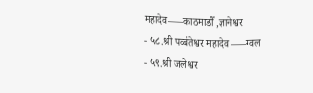महादेव—–काठमाडौँ ,ज्ञानेश्वर
- ५८.श्री पव्ब॑तेश्वर महादेव —–ग्वल
- ५९.श्री जलेश्वर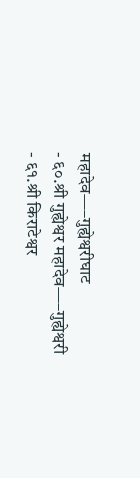महादेव—–गुह्येश्वरीघाट
- ६०.श्री गुह्येश्वर महादेव—–गुह्येश्वरी
- ६१.श्री किराटेश्वर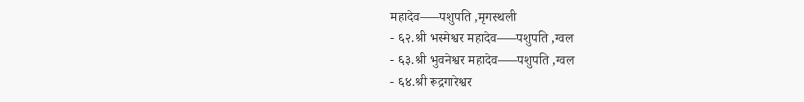महादेव—–पशुपति ,मृगस्थली
- ६२.श्री भस्मेश्वर महादेव—–पशुपति ,ग्वल
- ६३.श्री भुवनेश्वर महादेव—–पशुपति ,ग्वल
- ६४.श्री रूद्रगारेश्वर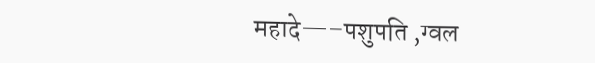महादे—–पशुपति ,ग्वल